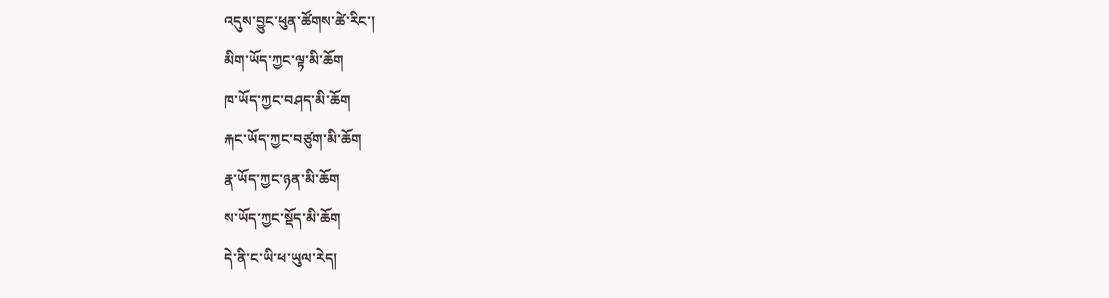འདུས་བྱུང་ཕུན་ཚོགས་ཚེ་རིང་།
མིག་ཡོད་ཀྱང་ལྟ་མི་ཆོག
ཁ་ཡོད་ཀྱང་བཤད་མི་ཆོག
རྐང་ཡོད་ཀྱང་བཙུག་མི་ཆོག
རྣ་ཡོད་ཀྱང་ཉན་མི་ཆོག
ས་ཡོད་ཀྱང་སྡོད་མི་ཆོག
དེ་ནི་ང་ཡི་ཕ་ཡུལ་རེད།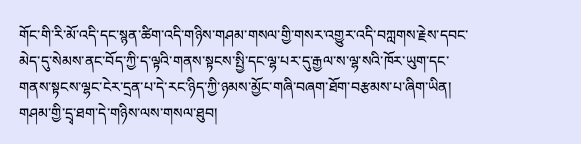གོང་གི་རི་མོ་འདི་དང་སྙན་ཚིག་འདི་གཉིས་གཤམ་གསལ་གྱི་གསར་འགྱུར་འདི་བཀླགས་རྗེས་དབང་མེད་དུ་སེམས་ནང་བོད་ཀྱི་ད་ལྟའི་གནས་སྟངས་སྤྱི་དང་ལྷ་པར་དུ་རྒྱལ་ས་ལྷ་སའི་ཁོར་ཡུག་དང་གནས་སྟངས་ལྷང་ངེར་དྲན་པ་དེ་རང་ཉིད་ཀྱི་ཉམས་མྱོང་གཞི་བཞག་ཐོག་བརྩམས་པ་ཞིག་ཡིན། གཤམ་གྱི་དྲྭ་ཐག་དེ་གཉིས་ལས་གསལ་ཐུབ།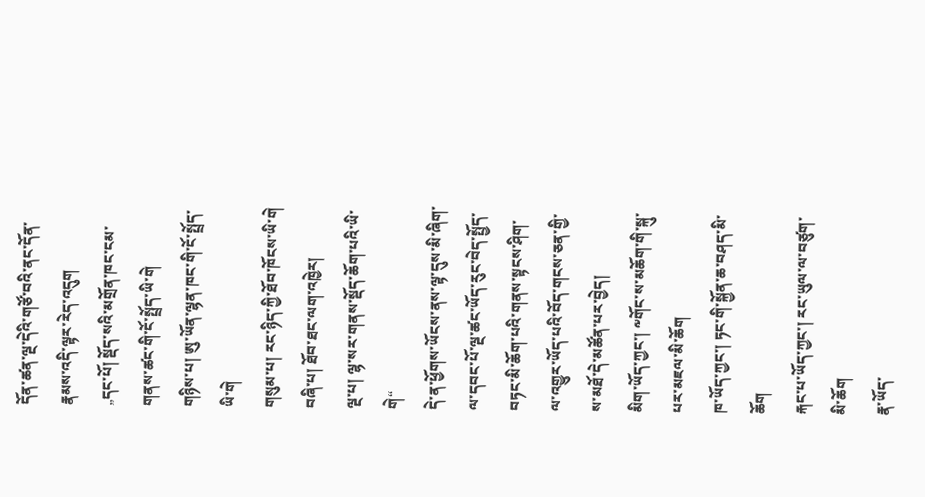དོན་ཚན་ལྔ་དེའི་གཙོ་བའི་ནང་དོན་རྣམས་འདི་ལྟར་རེད་འདུག
„དང་པོ། སྡོད་སའི་མགྲོན་ཁང་ངམ་གནས་ཚང་གི་ངོ་སྤྲོད་ཡི་གེ
གཉིས་པ། ཨུ་ཡོན་ལྷན་ཁང་གི་ངོ་སྤྲོད་ཡི་གེ
གསུམ་པ། རང་ཉིད་ཀྱི་ཐོབ་ཁོངས་ཡི་གེ
བཞི་པ། ཐོབ་ཐང་ལག་འཁྱེར།
ལྔ་པ། ལྷ་སར་གནས་སྡོད་ཆོག་པའི་ཡི་གེ“
དེ་ན་ཕྱོགས་ཡོངས་ནས་ལྟ་དུས་མི་ཞིག་ལ་དབང་པོ་ལྔ་ཚང་ཡོད་རུང་བེད་སྤྱོད་བཏང་མི་ཆོག་པའི་གནས་སྟངས་ཤིག་ལ་འགྱུར་ཡོད་པའི་བོད་གངས་ཅན་གྱི་ས་མཐོ་དེ་མཚོན་པར་བྱེད།
མིག་ཡོད་ཀྱང་། ༸གོང་ས་མཆོག་གི་སྐུ་པར་མཇལ་མི་ཆོག
ཁ་ཡོད་ཀྱང་། ཏང་གི་སྐྱོན་ཆ་བཤད་མི་ཆོག
རྐང་པ་ཡོད་ཀྱང་། རང་ཡུལ་ལ་བཙུག་མི་ཆོག
རྣ་ཡོད་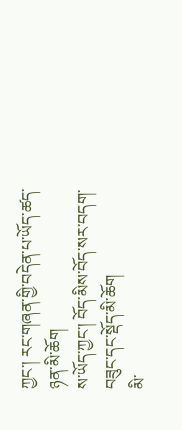ཀྱང་། རང་གཞན་གྱི་བདེན་པ་ཡོད་ཚད་ཉན་མི་ཆོག
ས་ཡོད་ཀྱང་། བོད་མིས་བོད་སར་བདག་བཟུང་དང་སྡོད་མི་ཆོག
མི་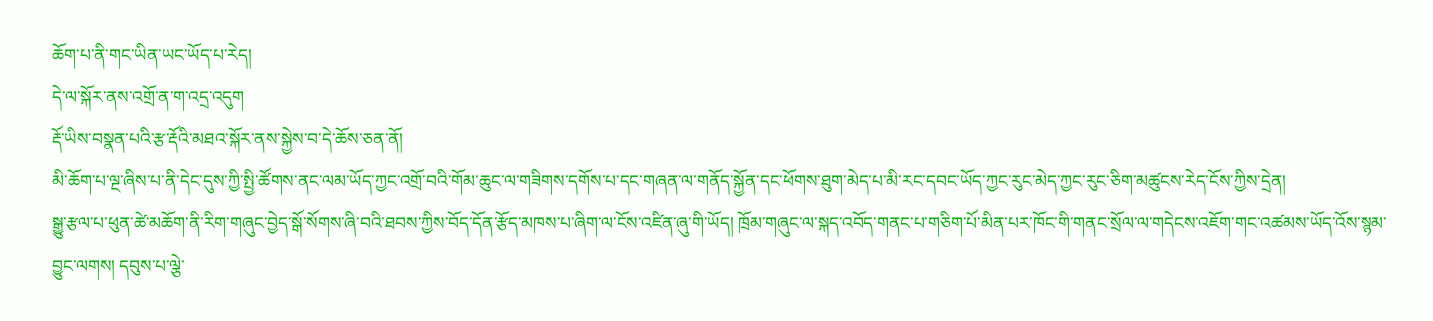ཆོག་པ་ནི་གང་ཡིན་ཡང་ཡོད་པ་རེད།
དེ་ལ་སྐོར་ནས་འགྲོ་ན་ག་འདྲ་འདུག
རྡོ་ཡིས་བསྣན་པའི་རྩ་རྡོའི་མཐའ་སྐོར་ནས་སྐྱེས་བ་དེ་ཆོས་ཅན་ནོ།
མི་ཆོག་པ་ལྔ་ཞིས་པ་ནི་དེང་དུས་ཀྱི་སྤྱི་ཚོགས་ནང་ལམ་ཡོད་ཀྱང་འགྲོ་བའི་གོམ་ཆུང་ལ་གཟིགས་དགོས་པ་དང་གཞན་ལ་གནོད་སྐྱོན་དང་ཕོགས་ཐུག་མེད་པ་མི་རང་དབང་ཡོད་ཀྱང་རུང་མེད་ཀྱང་རུང་ཅིག་མཚུངས་རེད་ངོས་ཀྱིས་དྲེན།
སྒྱུ་རྩལ་པ་ཕུན་ཚེ་མཆོག་ནི་རིག་གཞུང་བྱེད་སྒོ་སོགས་ཞི་བའི་ཐབས་ཀྱིས་བོད་དོན་རྩོད་མཁས་པ་ཞིག་ལ་ངོས་འཛིན་ཞུ་གི་ཡོད། ཁྲོམ་གཞུང་ལ་སྐད་འབོད་གནང་པ་གཅིག་པོ་མིན་པར་ཁོང་གི་གནང་སྲོལ་ལ་གདེངས་འཇོག་གང་འཚམས་ཡོད་འོས་སྙམ་བྱུང་ལགས། དབུས་པ་ལྕེ་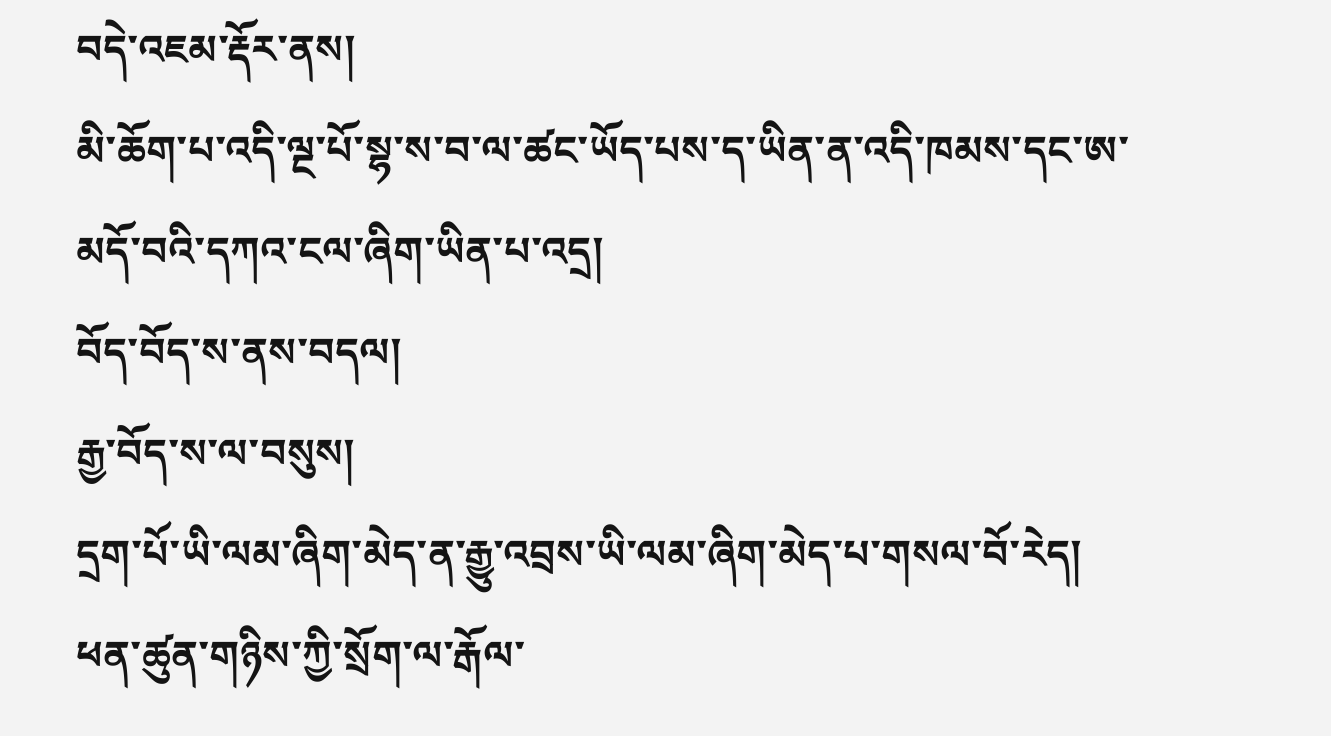བདེ་འཇམ་རྡོར་ནས།
མི་ཆོག་པ་འདི་ལྔ་པོ་སྷ་ས་བ་ལ་ཚང་ཡོད་པས་ད་ཡིན་ན་འདི་ཁམས་དང་ཨ་མདོ་བའི་དཀའ་ངལ་ཞིག་ཡིན་པ་འདྲ།
བོད་བོད་ས་ནས་བདལ།
རྒྱ་བོད་ས་ལ་བསུས།
དྲག་པོ་ཡི་ལམ་ཞིག་མེད་ན་རྒྱུ་འབྲས་ཡི་ལམ་ཞིག་མེད་པ་གསལ་བོ་རེད། ཕན་ཚུན་གཉིས་ཀྱི་སྲོག་ལ་རྒོལ་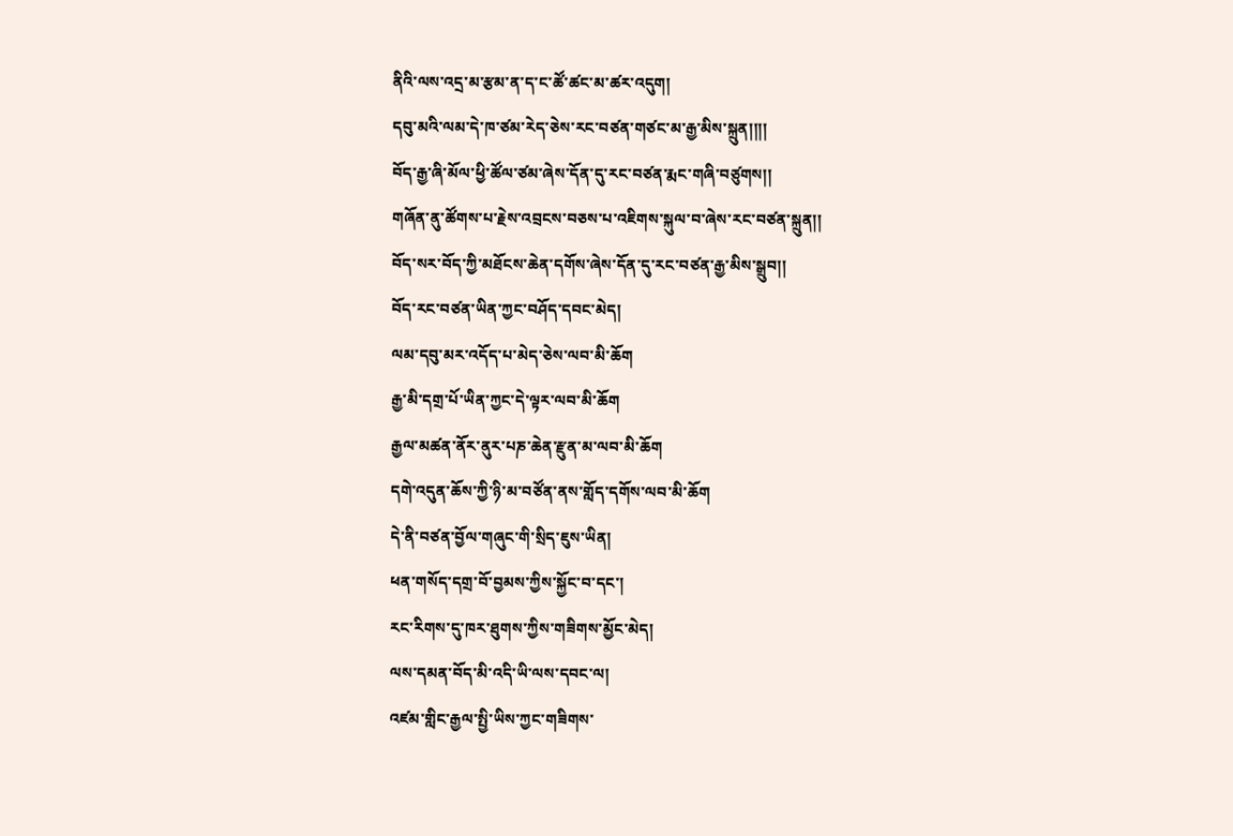ནིའི་ལས་འདྲ་མ་རྩམ་ན་ད་ང་ཚོ་ཚང་མ་ཚར་འདུག།
དབུ་མའི་ལམ་དེ་ཁ་ཙམ་རེད་ཅེས་རང་བཙན་གཙང་མ་རྒྱ་མིས་སྐྲུན།།།།
བོད་རྒྱ་ཞི་མོལ་ཕྱི་ཚོལ་ཙམ་ཞེས་དོན་དུ་རང་བཙན་རྨང་གཞི་བཙུགས།།
གཞོན་ནུ་ཚོགས་པ་རྗེས་འབྲངས་བཅས་པ་འཇིགས་སྐུལ་བ་ཞེས་རང་བཙན་སྐྲུན།།
བོད་སར་བོད་ཀྱི་མཐོངས་ཆེན་དགོས་ཞེས་དོན་དུ་རང་བཙན་རྒྱ་མིས་སྒྲུབ།།
བོད་རང་བཙན་ཡིན་ཀྱང་བཤོད་དབང་མེད།
ལམ་དབུ་མར་འདོད་པ་མེད་ཅེས་ལབ་མི་ཆོག
རྒྱ་མི་དགྲ་པོ་ཡིན་ཀྱང་དེ་ལྟར་ལབ་མི་ཆོག
རྒྱལ་མཚན་ནོར་ནུར་པཎ་ཆེན་རྫུན་མ་ལབ་མི་ཆོག
དགེ་འདུན་ཆོས་ཀྱི་ཉི་མ་བཙོན་ནས་གློད་དགོས་ལབ་མི་ཆོག
དེ་ནི་བཙན་བྱོལ་གཞུང་གི་སྲིད་ཇུས་ཡིན།
ཕན་གསོད་དགྲ་བོ་བྱམས་ཀྱིས་སྐྱོང་བ་དང་།
རང་རིགས་དུ་ཁར་ཐུགས་ཀྱིས་གཟིགས་མྱོང་མེད།
ལས་དམན་བོད་མི་འདི་ཡི་ལས་དབང་ལ།
འཛམ་གླིང་རྒྱལ་སྤྱི་ཡིས་ཀྱང་གཟིགས་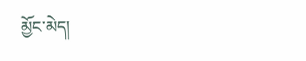མྱོང་མེད།